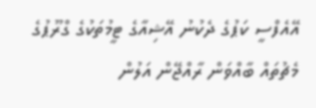އޭއެފްސީ ކަޕުގެ ދެކުނު އޭޝިއާގެ ޓީމުތަކުގެ ގްރޫޕުގެ މެޗުތައް ބާއްވަން ރާއްޖޭން އަލުން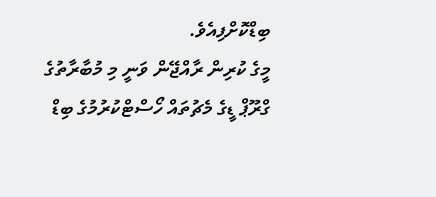ބިޑްކޮށްފިއެވެ.
މީގެ ކުރިން ރާއްޖޭން ވަނީ މި މުބާރާތުގެ ގްރޫޕް ޑީގެ މެޗުތައް ހޯސްޓްކުރުމުގެ ބިޑް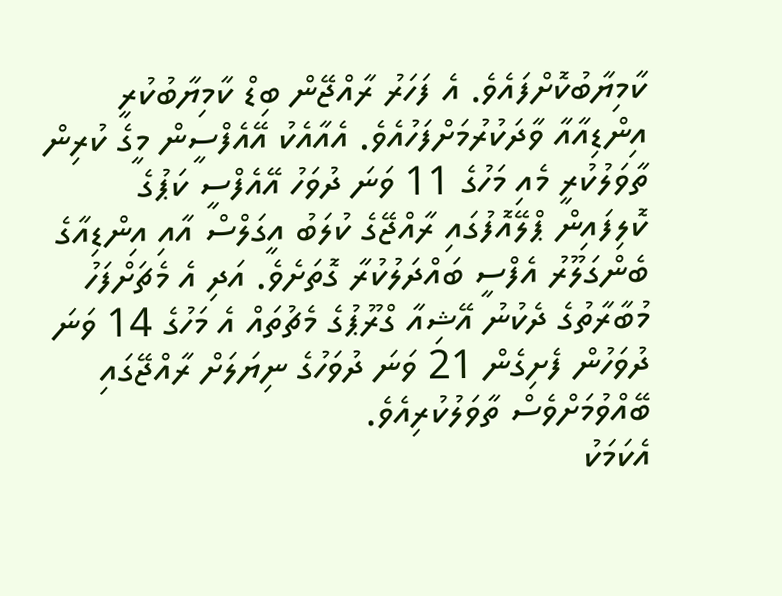ކާމިޔާބުކޮށްފައެވެ. އެ ފަހަރު ރާއްޖޭން ބިޑް ކާމިޔާބުކުރީ އިންޑިއާއާ ވާދަކުރުމަށްފަހުއެވެ. އެއާއެކު އޭއެފްސީން މީގެ ކުރިން ތާވަލުކުރީ މެއި މަހުގެ 11 ވަނަ ދުވަހު އޭއެފްސީ ކަޕުގެ ކޮލިފައިން ޕްލޭއޮފުގައި ރާއްޖޭގެ ކުލަބު އީގަލްސް އާއި އިންޑިއާގެ ބެންގަލޫރު އެފްސީ ބައްދަލުކުރާ ގޮތަށެވެ. އަދި އެ މެޗަށްފަހު މުބާރާތުގެ ދެކުނު އޭޝިއާ ގްރޫޕުގެ މެޗުތައް އެ މަހުގެ 14 ވަނަ ދުވަހުން ފެށިގެން 21 ވަނަ ދުވަހުގެ ނިޔަލަށް ރާއްޖޭގައި ބޭއްވުމަށްވެސް ތާވަލުކުރިއެވެ.
އެކަމަކު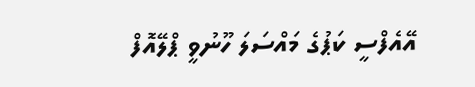އޭއެފްސީ ކަޕުގެ މައްސަލަ ހޫނުވީ ޕްލޭއޮފް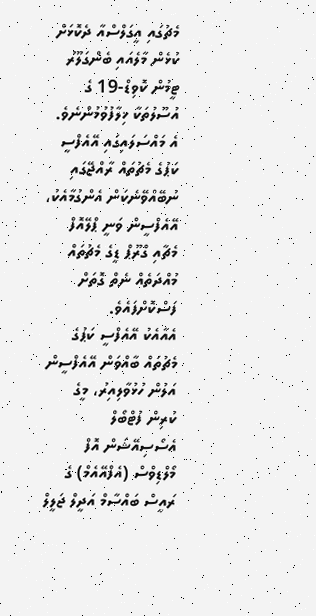މެޗުގައި އީގަލްސްއާ ދެކޮޅަށް ކުޅެން މާލެއައި ބެންގަލޫރު ޓީމުން ކޮވިޑް-19 ގެ އުސޫލުތަކާ ޚިލާފުވުމުންނެވެ. އެ މައްސަލައިގައި އޭއެފްސީ ކަޕުގެ މެޗުތައް ރާއްޖޭގައި ނުބޭއްވޭނެކަން އެންގުމާއެކު، އޭއެފްސީން ވަނީ ޕްލޭއޮފް މެޗާއި ގްރޫޕް ޑީގެ މެޗުތައް މުއްދަތެއް ނެތް ގޮތަށް ފަސްކޮށްފައެވެ.
އެއާއެކު އޭއެފްސީ ކަޕުގެ މެޗުތައް ބާއްވަން އޭއެފްސީން އަލުން ހުޅުވާލިއިރު، މީގެ ކުރިން ފުޓްބޯލް އެސޯސިއޭޝަން އޮފް މޯލްޑިވްސް (އެފްއޭއެމް) ގެ ރައީސް ބައްސާމް އަދީލް ޖަލީލް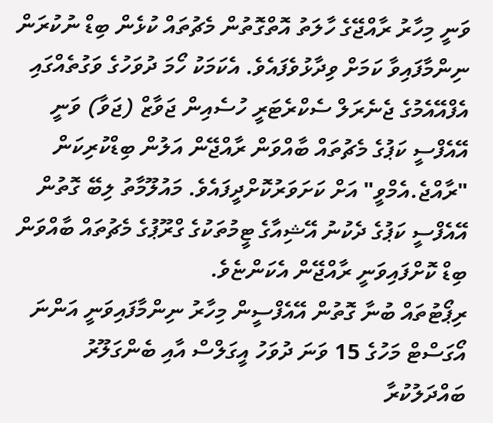ވަނީ މިހާރު ރާއްޖޭގެ ހާލަތު އޮތްގޮތުން މެޗުތައް ކުޅެން ބިޑް ނުކުރަން ނިންމާފައިވާ ކަމަށް ވިދާޅުވެފައެވެ. އެކަމަކު ހޯމަ ދުވަހުގެ ވަގުތެއްގައި އެފްއޭއެމުގެ ޖެނެރަލް ސެކްރެޓަރީ ހުސެއިން ޖަވާޒް (ޖަވާ) ވަނީ އޭއެފްސީ ކަޕުގެ މެޗުތައް ބާއްވަން ރާއްޖޭން އަލުން ބިޑްކުރިކަން "ރާއްޖެ.އެމްވީ" އަށް ކަށަވަރުކޮށްދީފައެވެ. މައުލޫމާތު ލިބޭ ގޮތުން އޭއެފްސީ ކަޕުގެ ދެކުނު އޭޝިއާގެ ޓީމުތަކުގެ ގްރޫޕުގެ މެޗުތައް ބާއްވަން ބިޑް ކޮށްފައިވަނީ ރާއްޖޭން އެކަންޏެވެ.
ރިޕޯޓުތައް ބުނާ ގޮތުން އޭއެފްސީން މިހާރު ނިންމާފައިވަނީ އަންނަ އޯގަސްޓް މަހުގެ 15 ވަނަ ދުވަހު އީގަލްސް އާއި ބެންގަލޫރު ބައްދަލުކުރާ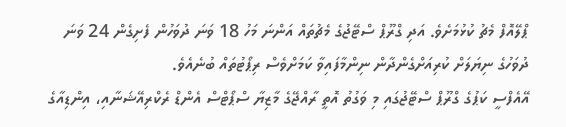ޕްލޭއޮފް މެޗު ކުޅުމަށެވެ. އަދި ގްރޫޕް ސްޓޭޖުގެ މެޗުތައް އަންނަ މަހު 18 ވަނަ ދުވަހުން ފެށިގެން 24 ވަނަ ދުވަހުގެ ނިޔަލަށް ކުރިއަށްގެންދާން ނިންމާފައިވާ ކަމަށްވެސް ރިޕޯޓުތައް ބުނެއެވެ.
އޭއެފްސީ ކަޕުގެ ގްރޫޕް ސްޓޭޖުގައި މި ވަގުތު އޮތީ ރާއްޖޭގެ މާޒިޔާ ސްޕޯޓްސް އެންޑް ރެކްރިއޭޝަނާއި، އިންޑިއާގެ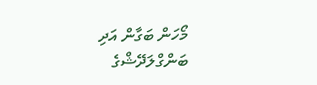މޯހަން ބަގާން އަދި ބަންގްލަދޭޝްގެ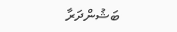ބަޝުންދަރާ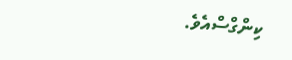ކިންގްސްއެވެ.